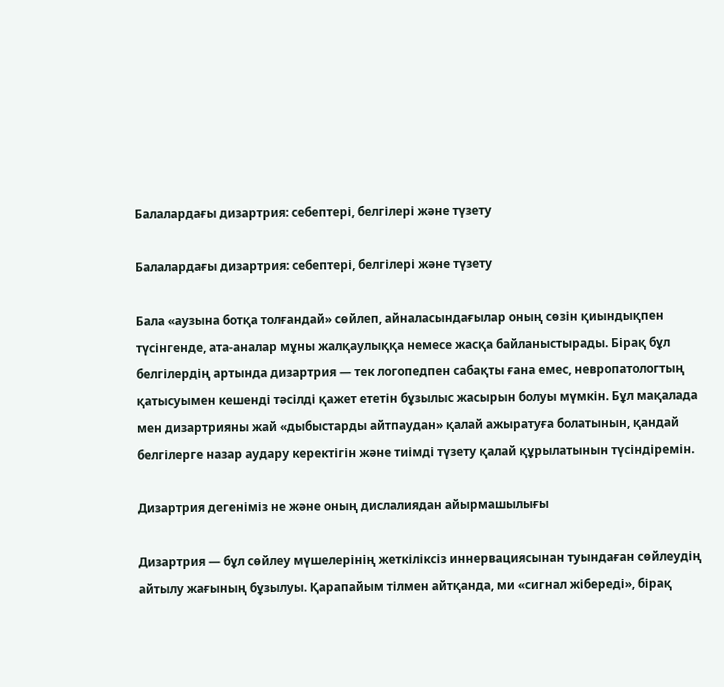Балалардағы дизартрия: себептері, белгілері және түзету

Балалардағы дизартрия: себептері, белгілері және түзету

Бала «аузына ботқа толғандай» сөйлеп, айналасындағылар оның сөзін қиындықпен түсінгенде, ата-аналар мұны жалқаулыққа немесе жасқа байланыстырады. Бірақ бұл белгілердің артында дизартрия — тек логопедпен сабақты ғана емес, невропатологтың қатысуымен кешенді тәсілді қажет ететін бұзылыс жасырын болуы мүмкін. Бұл мақалада мен дизартрияны жай «дыбыстарды айтпаудан» қалай ажыратуға болатынын, қандай белгілерге назар аудару керектігін және тиімді түзету қалай құрылатынын түсіндіремін.

Дизартрия дегеніміз не және оның дислалиядан айырмашылығы

Дизартрия — бұл сөйлеу мүшелерінің жеткіліксіз иннервациясынан туындаған сөйлеудің айтылу жағының бұзылуы. Қарапайым тілмен айтқанда, ми «сигнал жібереді», бірақ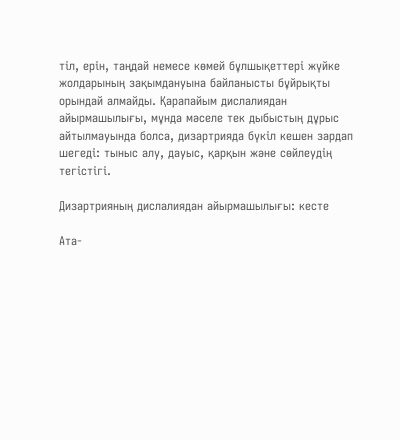тіл, ерін, таңдай немесе көмей бұлшықеттері жүйке жолдарының зақымдануына байланысты бұйрықты орындай алмайды. Қарапайым дислалиядан айырмашылығы, мұнда мәселе тек дыбыстың дұрыс айтылмауында болса, дизартрияда бүкіл кешен зардап шегеді: тыныс алу, дауыс, қарқын және сөйлеудің тегістігі.

Дизартрияның дислалиядан айырмашылығы: кесте

Ата-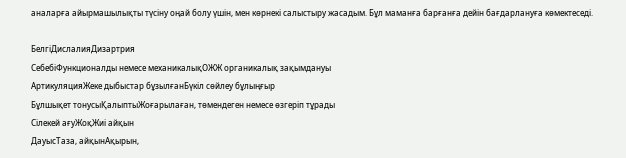аналарға айырмашылықты түсіну оңай болу үшін, мен көрнекі салыстыру жасадым. Бұл маманға барғанға дейін бағдарлануға көмектеседі.

БелгіДислалияДизартрия
СебебіФункционалды немесе механикалықОЖЖ органикалық зақымдануы
АртикуляцияЖеке дыбыстар бұзылғанБүкіл сөйлеу бұлыңғыр
Бұлшықет тонусыҚалыптыЖоғарылаған, төмендеген немесе өзгеріп тұрады
Сілекей ағуЖоқЖиі айқын
ДауысТаза, айқынАқырын,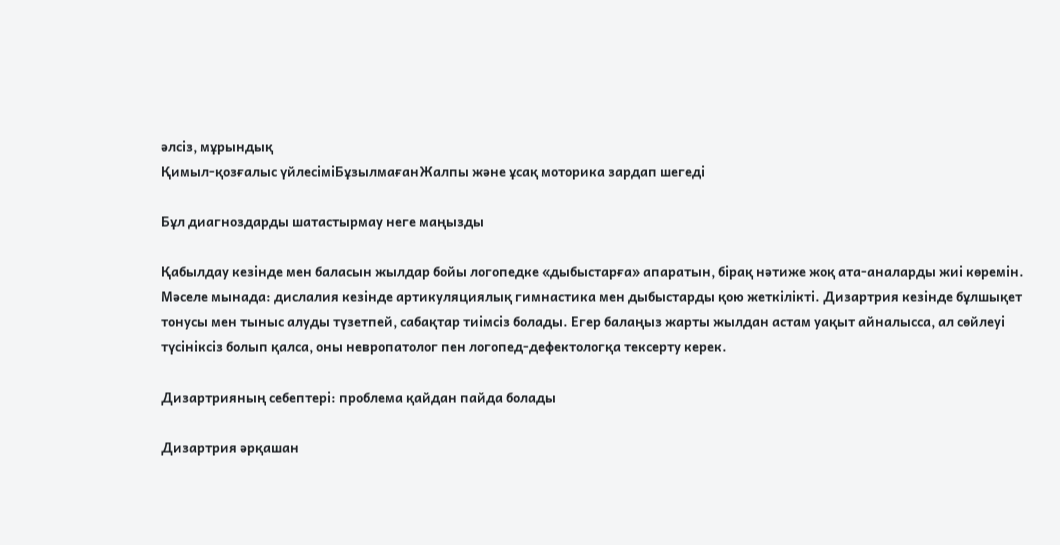әлсіз, мұрындық
Қимыл-қозғалыс үйлесіміБұзылмағанЖалпы және ұсақ моторика зардап шегеді

Бұл диагноздарды шатастырмау неге маңызды

Қабылдау кезінде мен баласын жылдар бойы логопедке «дыбыстарға» апаратын, бірақ нәтиже жоқ ата-аналарды жиі көремін. Мәселе мынада: дислалия кезінде артикуляциялық гимнастика мен дыбыстарды қою жеткілікті. Дизартрия кезінде бұлшықет тонусы мен тыныс алуды түзетпей, сабақтар тиімсіз болады. Егер балаңыз жарты жылдан астам уақыт айналысса, ал сөйлеуі түсініксіз болып қалса, оны невропатолог пен логопед-дефектологқа тексерту керек.

Дизартрияның себептері: проблема қайдан пайда болады

Дизартрия әрқашан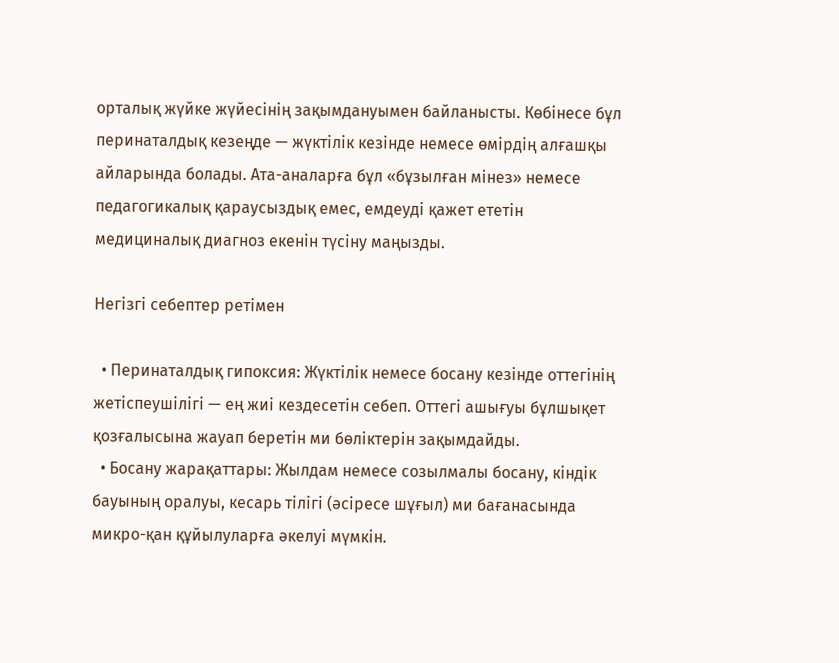орталық жүйке жүйесінің зақымдануымен байланысты. Көбінесе бұл перинаталдық кезеңде — жүктілік кезінде немесе өмірдің алғашқы айларында болады. Ата-аналарға бұл «бұзылған мінез» немесе педагогикалық қараусыздық емес, емдеуді қажет ететін медициналық диагноз екенін түсіну маңызды.

Негізгі себептер ретімен

  • Перинаталдық гипоксия: Жүктілік немесе босану кезінде оттегінің жетіспеушілігі — ең жиі кездесетін себеп. Оттегі ашығуы бұлшықет қозғалысына жауап беретін ми бөліктерін зақымдайды.
  • Босану жарақаттары: Жылдам немесе созылмалы босану, кіндік бауының оралуы, кесарь тілігі (әсіресе шұғыл) ми бағанасында микро-қан құйылуларға әкелуі мүмкін.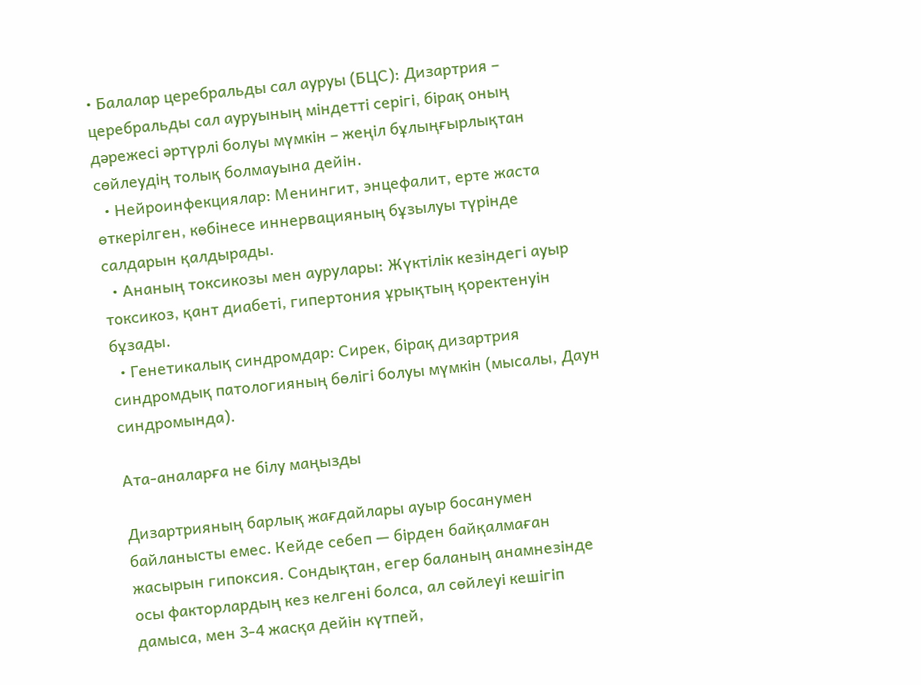• Балалар церебральды сал ауруы (БЦС): Дизартрия – церебральды сал ауруының міндетті серігі, бірақ оның дәрежесі әртүрлі болуы мүмкін – жеңіл бұлыңғырлықтан сөйлеудің толық болмауына дейін.
  • Нейроинфекциялар: Менингит, энцефалит, ерте жаста өткерілген, көбінесе иннервацияның бұзылуы түрінде салдарын қалдырады.
  • Ананың токсикозы мен аурулары: Жүктілік кезіндегі ауыр токсикоз, қант диабеті, гипертония ұрықтың қоректенуін бұзады.
  • Генетикалық синдромдар: Сирек, бірақ дизартрия синдромдық патологияның бөлігі болуы мүмкін (мысалы, Даун синдромында).

Ата-аналарға не білу маңызды

Дизартрияның барлық жағдайлары ауыр босанумен байланысты емес. Кейде себеп — бірден байқалмаған жасырын гипоксия. Сондықтан, егер баланың анамнезінде осы факторлардың кез келгені болса, ал сөйлеуі кешігіп дамыса, мен 3-4 жасқа дейін күтпей,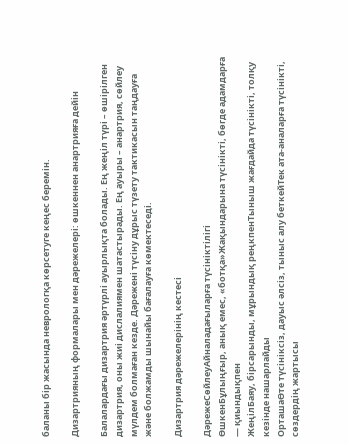баланы бір жасында неврологқа көрсетуге кеңес беремін.

Дизартрияның формалары мен дәрежелері: өшкеннен анартрияға дейін

Балалардағы дизартрия әртүрлі ауырлықта болады. Ең жеңіл түрі – өшірілген дизартрия, оны жиі дислалиямен шатастырады. Ең ауыры – анартрия, сөйлеу мүлдем болмаған кезде. Дәрежені түсіну дұрыс түзету тактикасын таңдауға және болжамды шынайы бағалауға көмектеседі.

Дизартрия дәрежелерінің кестесі

ДәрежеСөйлеуАйналадағыларға түсініктілігі
ӨшкенБұлыңғыр, анық емес, «ботқа»Жақындарына түсінікті, бөгде адамдарға — қиындықпен
ЖеңілБаяу, бірсарынды, мұрындық реңкпенТыныш жағдайда түсінікті, толқу кезінде нашарлайды
ОрташаӨте түсініксіз, дауыс әлсіз, тыныс алу беткейТек ата-аналарға түсінікті, сөздердің жартысы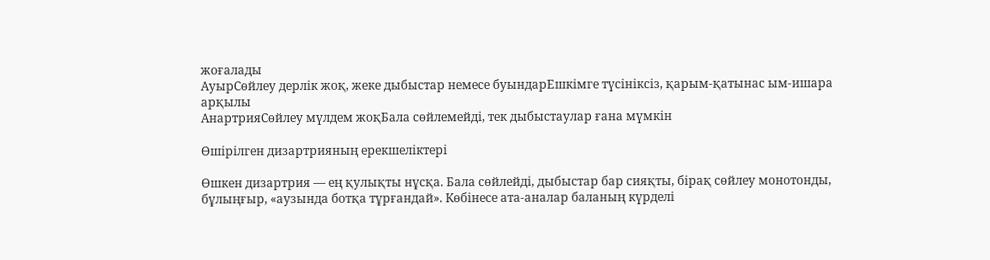жоғалады
АуырСөйлеу дерлік жоқ, жеке дыбыстар немесе буындарЕшкімге түсініксіз, қарым-қатынас ым-ишара арқылы
АнартрияСөйлеу мүлдем жоқБала сөйлемейді, тек дыбыстаулар ғана мүмкін

Өшірілген дизартрияның ерекшеліктері

Өшкен дизартрия — ең қулықты нұсқа. Бала сөйлейді, дыбыстар бар сияқты, бірақ сөйлеу монотонды, бұлыңғыр, «аузында ботқа тұрғандай». Көбінесе ата-аналар баланың күрделі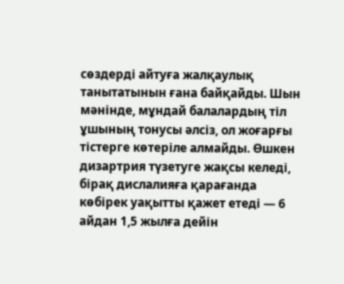сөздерді айтуға жалқаулық танытатынын ғана байқайды. Шын мәнінде, мұндай балалардың тіл ұшының тонусы әлсіз, ол жоғарғы тістерге көтеріле алмайды. Өшкен дизартрия түзетуге жақсы келеді, бірақ дислалияға қарағанда көбірек уақытты қажет етеді — 6 айдан 1,5 жылға дейін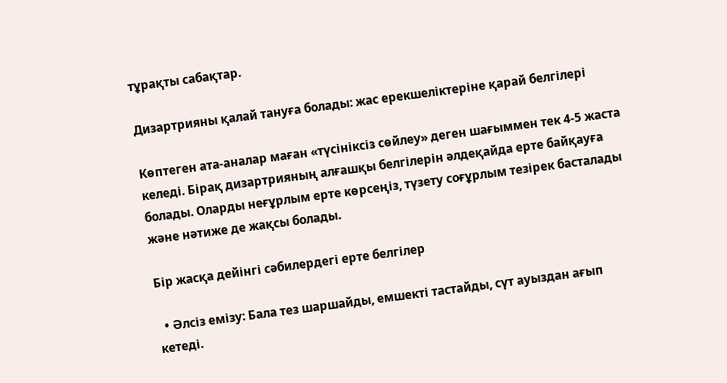тұрақты сабақтар.

Дизартрияны қалай тануға болады: жас ерекшеліктеріне қарай белгілері

Көптеген ата-аналар маған «түсініксіз сөйлеу» деген шағыммен тек 4-5 жаста келеді. Бірақ дизартрияның алғашқы белгілерін әлдеқайда ерте байқауға болады. Оларды неғұрлым ерте көрсеңіз, түзету соғұрлым тезірек басталады және нәтиже де жақсы болады.

Бір жасқа дейінгі сәбилердегі ерте белгілер

  • Әлсіз емізу: Бала тез шаршайды, емшекті тастайды, сүт ауыздан ағып кетеді.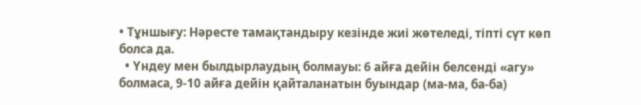• Тұншығу: Нәресте тамақтандыру кезінде жиі жөтеледі, тіпті сүт көп болса да.
  • Үндеу мен былдырлаудың болмауы: 6 айға дейін белсенді «агу» болмаса, 9-10 айға дейін қайталанатын буындар (ма-ма, ба-ба)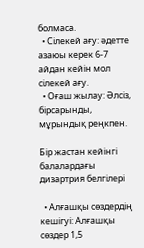болмаса.
  • Сілекей ағу: әдетте азаюы керек 6-7 айдан кейін мол сілекей ағу.
  • Оғаш жылау: Әлсіз, бірсарынды, мұрындық реңкпен.

Бір жастан кейінгі балалардағы дизартрия белгілері

  • Алғашқы сөздердің кешігуі: Алғашқы сөздер 1,5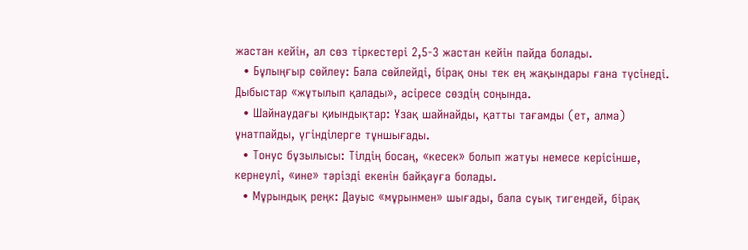жастан кейін, ал сөз тіркестері 2,5-3 жастан кейін пайда болады.
  • Бұлыңғыр сөйлеу: Бала сөйлейді, бірақ оны тек ең жақындары ғана түсінеді. Дыбыстар «жұтылып қалады», әсіресе сөздің соңында.
  • Шайнаудағы қиындықтар: Ұзақ шайнайды, қатты тағамды (ет, алма) ұнатпайды, үгінділерге тұншығады.
  • Тонус бұзылысы: Тілдің босаң, «кесек» болып жатуы немесе керісінше, кернеулі, «ине» тәрізді екенін байқауға болады.
  • Мұрындық реңк: Дауыс «мұрынмен» шығады, бала суық тигендей, бірақ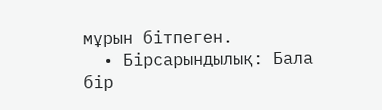мұрын бітпеген.
  • Бірсарындылық: Бала бір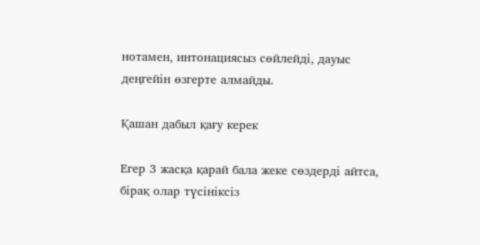нотамен, интонациясыз сөйлейді, дауыс деңгейін өзгерте алмайды.

Қашан дабыл қағу керек

Егер 3 жасқа қарай бала жеке сөздерді айтса, бірақ олар түсініксіз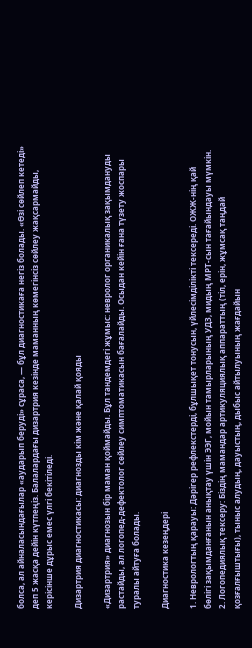болса, ал айналасындағылар «аударып беруді» сұраса, — бұл диагностикаға негіз болады. «Өзі сөйлеп кетеді» деп 5 жасқа дейін күтпеңіз. Балалардағы дизартрия кезінде маманның көмегінсіз сөйлеу жақсармайды, керісінше дұрыс емес үлгі бекітіледі.

Дизартрия диагностикасы: диагнозды кім және қалай қояды

«Дизартрия» диагнозын бір маман қоймайды. Бұл тандемдегі жұмыс: невролог органикалық зақымдануды растайды, ал логопед-дефектолог сөйлеу симптоматикасын бағалайды. Осыдан кейін ғана түзету жоспары туралы айтуға болады.

Диагностика кезеңдері

1. Неврологтың қарауы: Дәрігер рефлекстерді, бұлшықет тонусын, үйлесімділікті тексереді. ОЖЖ-нің қай бөлігі зақымданғанын анықтау үшін ЭЭГ, мойын тамырларының УДЗ, мидың МРТ-сын тағайындауы мүмкін. 2. Логопедиялық тексеру: Біздің мамандар артикуляциялық аппараттың (тіл, ерін, жұмсақ таңдай қозғалғыштығы), тыныс алудың, дауыстың, дыбыс айтылуының жағдайын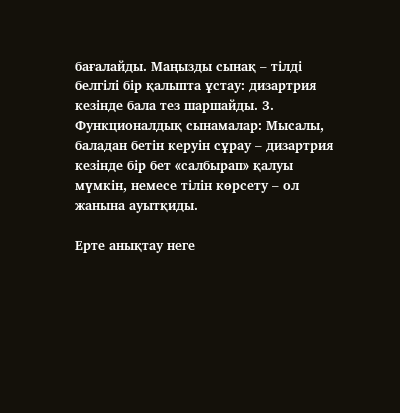бағалайды. Маңызды сынақ – тілді белгілі бір қалыпта ұстау: дизартрия кезінде бала тез шаршайды. 3. Функционалдық сынамалар: Мысалы, баладан бетін керуін сұрау – дизартрия кезінде бір бет «салбырап» қалуы мүмкін, немесе тілін көрсету – ол жанына ауытқиды.

Ерте анықтау неге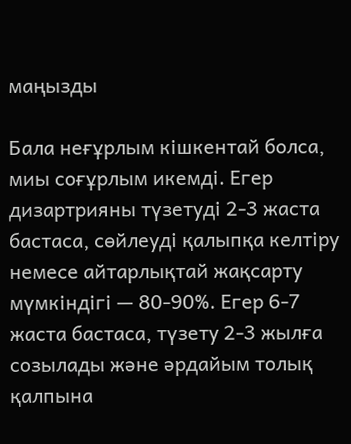маңызды

Бала неғұрлым кішкентай болса, миы соғұрлым икемді. Егер дизартрияны түзетуді 2-3 жаста бастаса, сөйлеуді қалыпқа келтіру немесе айтарлықтай жақсарту мүмкіндігі — 80-90%. Егер 6-7 жаста бастаса, түзету 2-3 жылға созылады және әрдайым толық қалпына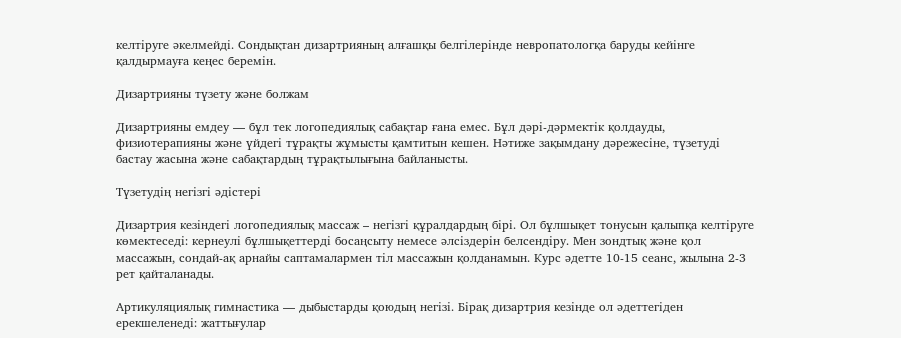келтіруге әкелмейді. Сондықтан дизартрияның алғашқы белгілерінде невропатологқа баруды кейінге қалдырмауға кеңес беремін.

Дизартрияны түзету және болжам

Дизартрияны емдеу — бұл тек логопедиялық сабақтар ғана емес. Бұл дәрі-дәрмектік қолдауды, физиотерапияны және үйдегі тұрақты жұмысты қамтитын кешен. Нәтиже зақымдану дәрежесіне, түзетуді бастау жасына және сабақтардың тұрақтылығына байланысты.

Түзетудің негізгі әдістері

Дизартрия кезіндегі логопедиялық массаж – негізгі құралдардың бірі. Ол бұлшықет тонусын қалыпқа келтіруге көмектеседі: кернеулі бұлшықеттерді босаңсыту немесе әлсіздерін белсендіру. Мен зондтық және қол массажын, сондай-ақ арнайы саптамалармен тіл массажын қолданамын. Курс әдетте 10-15 сеанс, жылына 2-3 рет қайталанады.

Артикуляциялық гимнастика — дыбыстарды қоюдың негізі. Бірақ дизартрия кезінде ол әдеттегіден ерекшеленеді: жаттығулар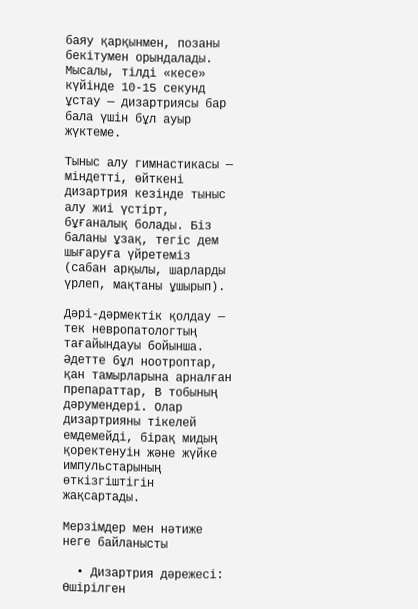баяу қарқынмен, позаны бекітумен орындалады. Мысалы, тілді «кесе» күйінде 10-15 секунд ұстау — дизартриясы бар бала үшін бұл ауыр жүктеме.

Тыныс алу гимнастикасы — міндетті, өйткені дизартрия кезінде тыныс алу жиі үстірт, бұғаналық болады. Біз баланы ұзақ, тегіс дем шығаруға үйретеміз (сабан арқылы, шарларды үрлеп, мақтаны ұшырып).

Дәрі-дәрмектік қолдау — тек невропатологтың тағайындауы бойынша. Әдетте бұл ноотроптар, қан тамырларына арналған препараттар, В тобының дәрумендері. Олар дизартрияны тікелей емдемейді, бірақ мидың қоректенуін және жүйке импульстарының өткізгіштігін жақсартады.

Мерзімдер мен нәтиже неге байланысты

  • Дизартрия дәрежесі: Өшірілген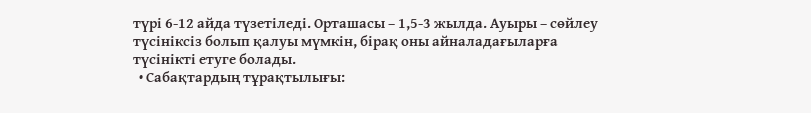түрі 6-12 айда түзетіледі. Орташасы – 1,5-3 жылда. Ауыры – сөйлеу түсініксіз болып қалуы мүмкін, бірақ оны айналадағыларға түсінікті етуге болады.
  • Сабақтардың тұрақтылығы: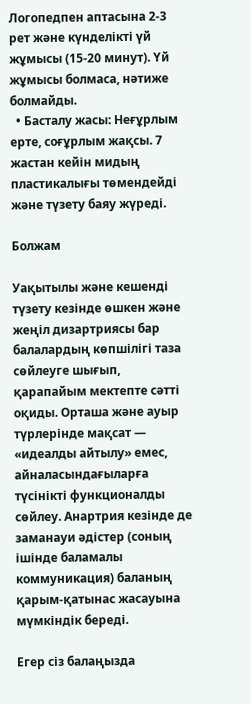Логопедпен аптасына 2-3 рет және күнделікті үй жұмысы (15-20 минут). Үй жұмысы болмаса, нәтиже болмайды.
  • Басталу жасы: Неғұрлым ерте, соғұрлым жақсы. 7 жастан кейін мидың пластикалығы төмендейді және түзету баяу жүреді.

Болжам

Уақытылы және кешенді түзету кезінде өшкен және жеңіл дизартриясы бар балалардың көпшілігі таза сөйлеуге шығып, қарапайым мектепте сәтті оқиды. Орташа және ауыр түрлерінде мақсат — «идеалды айтылу» емес, айналасындағыларға түсінікті функционалды сөйлеу. Анартрия кезінде де заманауи әдістер (соның ішінде баламалы коммуникация) баланың қарым-қатынас жасауына мүмкіндік береді.

Егер сіз балаңызда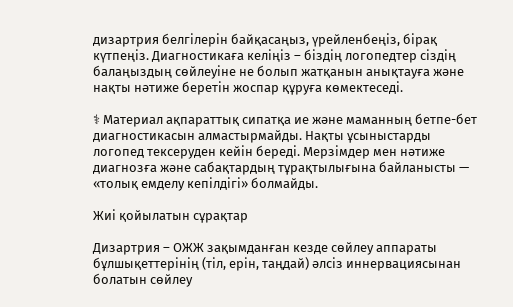дизартрия белгілерін байқасаңыз, үрейленбеңіз, бірақ күтпеңіз. Диагностикаға келіңіз – біздің логопедтер сіздің балаңыздың сөйлеуіне не болып жатқанын анықтауға және нақты нәтиже беретін жоспар құруға көмектеседі.

⚕ Материал ақпараттық сипатқа ие және маманның бетпе-бет диагностикасын алмастырмайды. Нақты ұсыныстарды логопед тексеруден кейін береді. Мерзімдер мен нәтиже диагнозға және сабақтардың тұрақтылығына байланысты — «толық емделу кепілдігі» болмайды.

Жиі қойылатын сұрақтар

Дизартрия – ОЖЖ зақымданған кезде сөйлеу аппараты бұлшықеттерінің (тіл, ерін, таңдай) әлсіз иннервациясынан болатын сөйлеу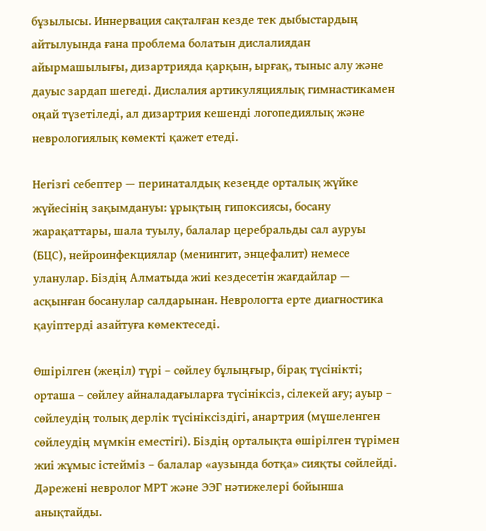бұзылысы. Иннервация сақталған кезде тек дыбыстардың айтылуында ғана проблема болатын дислалиядан айырмашылығы, дизартрияда қарқын, ырғақ, тыныс алу және дауыс зардап шегеді. Дислалия артикуляциялық гимнастикамен оңай түзетіледі, ал дизартрия кешенді логопедиялық және неврологиялық көмекті қажет етеді.

Негізгі себептер — перинаталдық кезеңде орталық жүйке жүйесінің зақымдануы: ұрықтың гипоксиясы, босану жарақаттары, шала туылу, балалар церебральды сал ауруы (БЦС), нейроинфекциялар (менингит, энцефалит) немесе уланулар. Біздің Алматыда жиі кездесетін жағдайлар — асқынған босанулар салдарынан. Неврологта ерте диагностика қауіптерді азайтуға көмектеседі.

Өшірілген (жеңіл) түрі – сөйлеу бұлыңғыр, бірақ түсінікті; орташа – сөйлеу айналадағыларға түсініксіз, сілекей ағу; ауыр – сөйлеудің толық дерлік түсініксіздігі, анартрия (мүшеленген сөйлеудің мүмкін еместігі). Біздің орталықта өшірілген түрімен жиі жұмыс істейміз – балалар «аузында ботқа» сияқты сөйлейді. Дәрежені невролог МРТ және ЭЭГ нәтижелері бойынша анықтайды.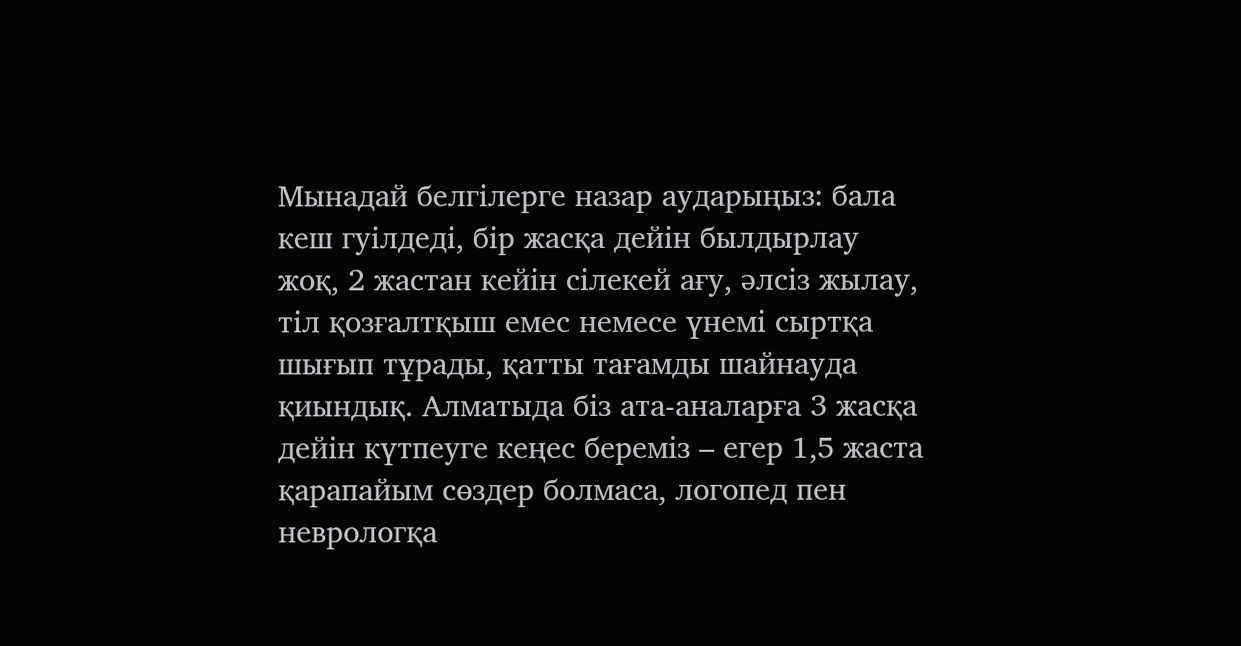Мынадай белгілерге назар аударыңыз: бала кеш гуілдеді, бір жасқа дейін былдырлау жоқ, 2 жастан кейін сілекей ағу, әлсіз жылау, тіл қозғалтқыш емес немесе үнемі сыртқа шығып тұрады, қатты тағамды шайнауда қиындық. Алматыда біз ата-аналарға 3 жасқа дейін күтпеуге кеңес береміз – егер 1,5 жаста қарапайым сөздер болмаса, логопед пен неврологқа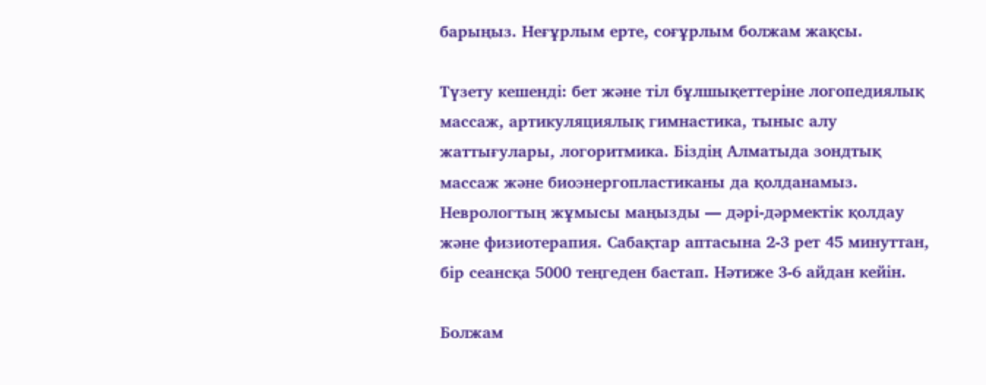барыңыз. Неғұрлым ерте, соғұрлым болжам жақсы.

Түзету кешенді: бет және тіл бұлшықеттеріне логопедиялық массаж, артикуляциялық гимнастика, тыныс алу жаттығулары, логоритмика. Біздің Алматыда зондтық массаж және биоэнергопластиканы да қолданамыз. Неврологтың жұмысы маңызды — дәрі-дәрмектік қолдау және физиотерапия. Сабақтар аптасына 2-3 рет 45 минуттан, бір сеансқа 5000 теңгеден бастап. Нәтиже 3-6 айдан кейін.

Болжам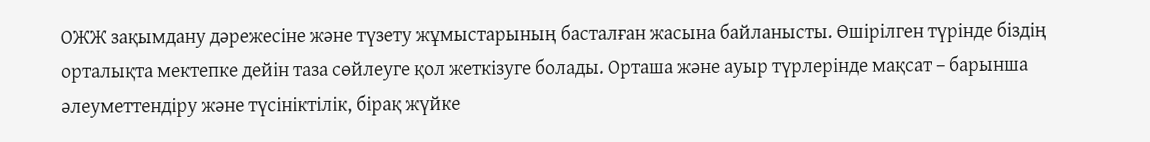ОЖЖ зақымдану дәрежесіне және түзету жұмыстарының басталған жасына байланысты. Өшірілген түрінде біздің орталықта мектепке дейін таза сөйлеуге қол жеткізуге болады. Орташа және ауыр түрлерінде мақсат – барынша әлеуметтендіру және түсініктілік, бірақ жүйке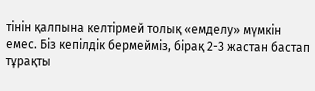тінін қалпына келтірмей толық «емделу» мүмкін емес. Біз кепілдік бермейміз, бірақ 2-3 жастан бастап тұрақты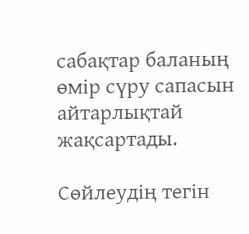сабақтар баланың өмір сүру сапасын айтарлықтай жақсартады.

Сөйлеудің тегін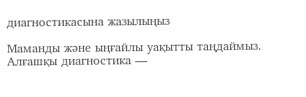диагностикасына жазылыңыз

Маманды және ыңғайлы уақытты таңдаймыз. Алғашқы диагностика —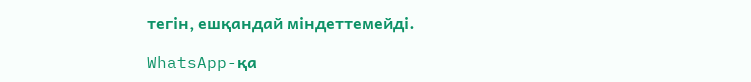тегін, ешқандай міндеттемейді.

WhatsApp-қа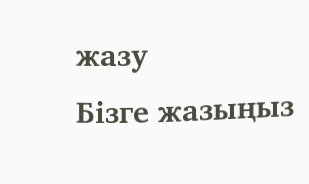жазу
Бізге жазыңыз